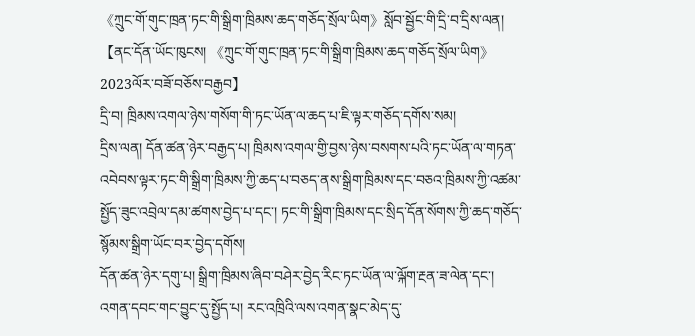《ཀྲུང་གོ་གུང་ཁྲན་ཏང་གི་སྒྲིག་ཁྲིམས་ཆད་གཅོད་སྲོལ་ཡིག》སློབ་སྦྱོང་གི་དྲི་བ་དྲིས་ལན།
【ནང་དོན་ཡོང་ཁུངས། 《ཀྲུང་གོ་གུང་ཁྲན་ཏང་གི་སྒྲིག་ཁྲིམས་ཆད་གཅོད་སྲོལ་ཡིག》2023ལོར་བཟོ་བཅོས་བརྒྱབ】
དྲི་བ། ཁྲིམས་འགལ་ཉེས་གསོག་གི་ཏང་ཡོན་ལ་ཆད་པ་ཇི་ལྟར་གཅོད་དགོས་སམ།
དྲིས་ལན། དོན་ཚན་ཉེར་བརྒྱད་པ། ཁྲིམས་འགལ་གྱི་བྱས་ཉེས་བསགས་པའི་ཏང་ཡོན་ལ་གཏན་འབེབས་ལྟར་ཏང་གི་སྒྲིག་ཁྲིམས་ཀྱི་ཆད་པ་བཅད་ནས་སྒྲིག་ཁྲིམས་དང་བཅའ་ཁྲིམས་ཀྱི་འཚམ་སྤྱོད་ཟུང་འབྲེལ་དམ་ཚགས་བྱེད་པ་དང་། ཏང་གི་སྒྲིག་ཁྲིམས་དང་སྲིད་དོན་སོགས་ཀྱི་ཆད་གཅོད་སྙོམས་སྒྲིག་ཡོང་བར་བྱེད་དགོས།
དོན་ཚན་ཉེར་དགུ་པ། སྒྲིག་ཁྲིམས་ཞིབ་བཤེར་བྱེད་རིང་ཏང་ཡོན་ལ་ལྐོག་རྔན་ཟ་ལེན་དང་། འགན་དབང་གང་བྱུང་དུ་སྤྱོད་པ། རང་འཁྲིའི་ལས་འགན་སྣང་མེད་དུ་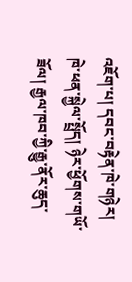འཇོག་པ། དབང་བརྟེན་ཁེ་གཉེར། ཁེ་ཕན་སྐྱེལ་སྤྲོད། ཉེར་ཕྱོགས་གཡོ་ཟོལ། རྒྱལ་ཁབ་ཀྱི་རྒྱུ་ནོར་ཆུད་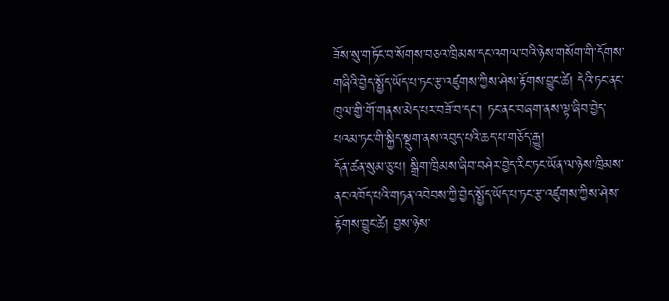ཟོས་སུ་གཏོང་བ་སོགས་བཅའ་ཁྲིམས་དང་འགལ་བའི་ཉེས་གསོག་གི་དོགས་གཞིའི་བྱེད་སྤྱོད་ཡོད་པ་ཏང་རྩ་འཛུགས་ཀྱིས་ཤེས་རྟོགས་བྱུང་ཚེ། དེའི་ཏང་ནང་ཁུལ་གྱི་གོ་གནས་མེད་པར་བཟོ་བ་དང་། ཏང་ནང་བཞག་ནས་ལྟ་ཞིབ་བྱེད་པའམ་ཏང་གི་སྐྱིད་སྡུག་ནས་འབུད་པའི་ཆད་པ་གཅོད་རྒྱུ།
དོན་ཚན་སུམ་ཅུ་པ། སྒྲིག་ཁྲིམས་ཞིབ་བཤེར་བྱེད་རིང་ཏང་ཡོན་ལ་ཉེས་ཁྲིམས་ནང་འཁོད་པའི་གཏན་འབེབས་ཀྱི་བྱེད་སྤྱོད་ཡོད་པ་ཏང་རྩ་འཛུགས་ཀྱིས་ཤེས་རྟོགས་བྱུང་ཚེ། བྱས་ཉེས་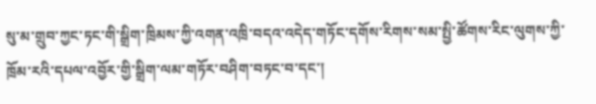སུ་མ་གྲུབ་ཀྱང་ཏང་གི་སྒྲིག་ཁྲིམས་ཀྱི་འགན་འཁྲི་བདའ་འདེད་གཏོང་དགོས་རིགས་སམ་སྤྱི་ཚོགས་རིང་ལུགས་ཀྱི་ཁྲོམ་རའི་དཔལ་འབྱོར་གྱི་སྒྲིག་ལམ་གཏོར་བཤིག་བཏང་བ་དང་།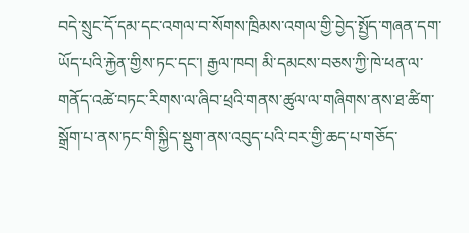བདེ་སྲུང་དོ་དམ་དང་འགལ་བ་སོགས་ཁྲིམས་འགལ་གྱི་བྱེད་སྤྱོད་གཞན་དག་ཡོད་པའི་རྐྱེན་གྱིས་ཏང་དང་། རྒྱལ་ཁབ། མི་དམངས་བཅས་ཀྱི་ཁེ་ཕན་ལ་གནོད་འཚེ་བཏང་རིགས་ལ་ཞིབ་ཕྲའི་གནས་ཚུལ་ལ་གཞིགས་ནས་ཐ་ཚིག་སྒྲོག་པ་ནས་ཏང་གི་སྐྱིད་སྡུག་ནས་འབུད་པའི་བར་གྱི་ཆད་པ་གཅོད་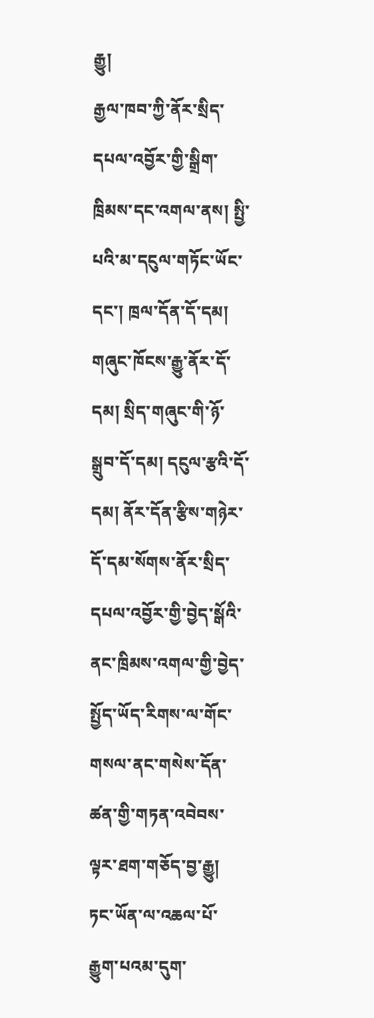རྒྱུ།
རྒྱལ་ཁབ་ཀྱི་ནོར་སྲིད་དཔལ་འབྱོར་གྱི་སྒྲིག་ཁྲིམས་དང་འགལ་ནས། སྤྱི་པའི་མ་དངུལ་གཏོང་ཡོང་དང་། ཁྲལ་དོན་དོ་དམ། གཞུང་ཁོངས་རྒྱུ་ནོར་དོ་དམ། སྲིད་གཞུང་གི་ཉོ་སྒྲུབ་དོ་དམ། དངུལ་རྩའི་དོ་དམ། ནོར་དོན་རྩིས་གཉེར་དོ་དམ་སོགས་ནོར་སྲིད་དཔལ་འབྱོར་གྱི་བྱེད་སྒོའི་ནང་ཁྲིམས་འགལ་གྱི་བྱེད་སྤྱོད་ཡོད་རིགས་ལ་གོང་གསལ་ནང་གསེས་དོན་ཚན་གྱི་གཏན་འབེབས་ལྟར་ཐག་གཅོད་བྱ་རྒྱུ།
ཏང་ཡོན་ལ་འཆལ་པོ་རྒྱུག་པའམ་དུག་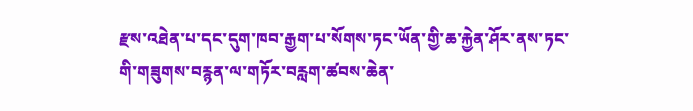རྫས་འཐེན་པ་དང་དུག་ཁབ་རྒྱག་པ་སོགས་ཏང་ཡོན་གྱི་ཆ་རྐྱེན་ཤོར་ནས་ཏང་གི་གཟུགས་བརྙན་ལ་གཏོར་བརླག་ཚབས་ཆེན་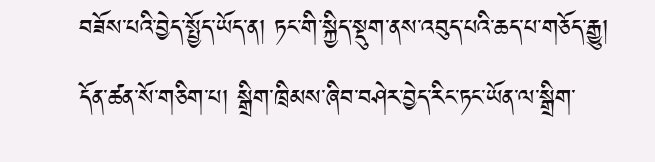བཟོས་པའི་བྱེད་སྤྱོད་ཡོད་ན། ཏང་གི་སྐྱིད་སྡུག་ནས་འབུད་པའི་ཆད་པ་གཅོད་རྒྱུ།
དོན་ཚན་སོ་གཅིག་པ། སྒྲིག་ཁྲིམས་ཞིབ་བཤེར་བྱེད་རིང་ཏང་ཡོན་ལ་སྒྲིག་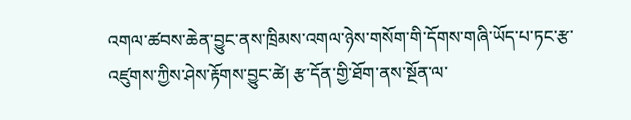འགལ་ཚབས་ཆེན་བྱུང་ནས་ཁྲིམས་འགལ་ཉེས་གསོག་གི་དོགས་གཞི་ཡོད་པ་ཏང་རྩ་འཛུགས་ཀྱིས་ཤེས་རྟོགས་བྱུང་ཚེ། རྩ་དོན་གྱི་ཐོག་ནས་སྔོན་ལ་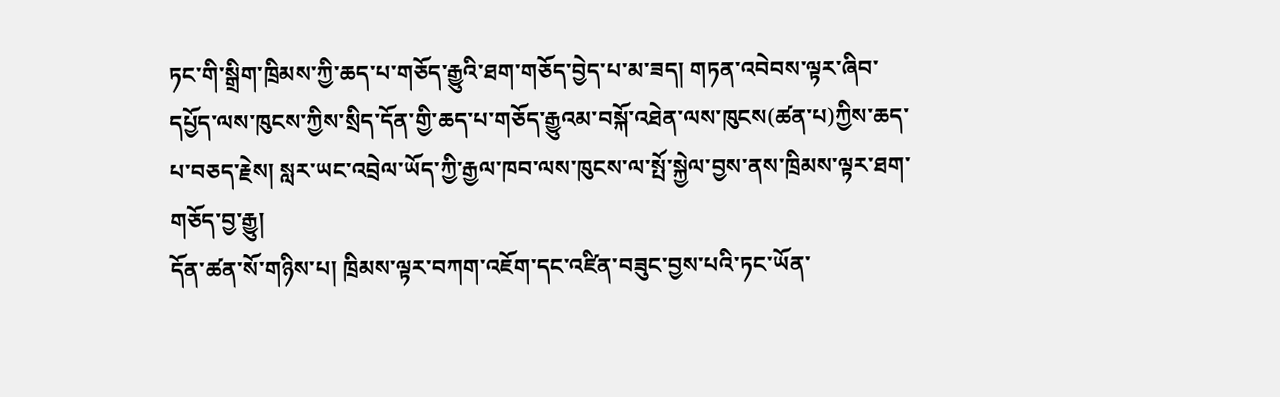ཏང་གི་སྒྲིག་ཁྲིམས་ཀྱི་ཆད་པ་གཅོད་རྒྱུའི་ཐག་གཅོད་བྱེད་པ་མ་ཟད། གཏན་འབེབས་ལྟར་ཞིབ་དཔྱོད་ལས་ཁུངས་ཀྱིས་སྲིད་དོན་གྱི་ཆད་པ་གཅོད་རྒྱུའམ་བསྐོ་འཐེན་ལས་ཁུངས(ཚན་པ)ཀྱིས་ཆད་པ་བཅད་རྗེས། སླར་ཡང་འབྲེལ་ཡོད་ཀྱི་རྒྱལ་ཁབ་ལས་ཁུངས་ལ་སྤོ་སྐྱེལ་བྱས་ནས་ཁྲིམས་ལྟར་ཐག་གཅོད་བྱ་རྒྱུ།
དོན་ཚན་སོ་གཉིས་པ། ཁྲིམས་ལྟར་བཀག་འཇོག་དང་འཛིན་བཟུང་བྱས་པའི་ཏང་ཡོན་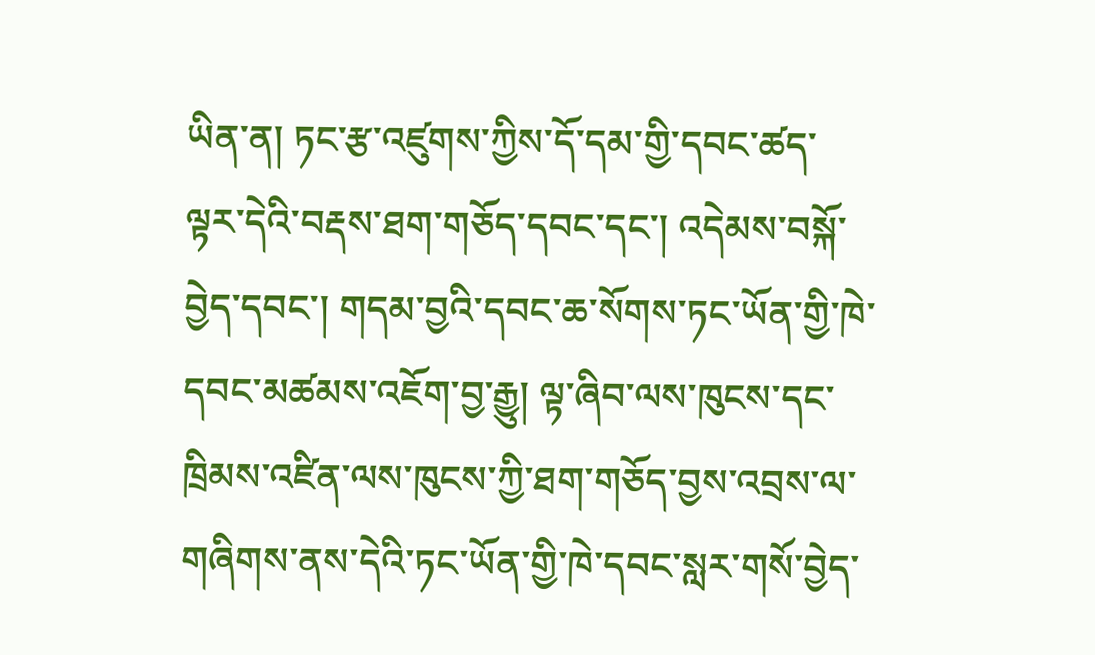ཡིན་ན། ཏང་རྩ་འཛུགས་ཀྱིས་དོ་དམ་གྱི་དབང་ཚད་ལྟར་དེའི་བརྡས་ཐག་གཅོད་དབང་དང་། འདེམས་བསྐོ་བྱེད་དབང་། གདམ་བྱའི་དབང་ཆ་སོགས་ཏང་ཡོན་གྱི་ཁེ་དབང་མཚམས་འཇོག་བྱ་རྒྱུ། ལྟ་ཞིབ་ལས་ཁུངས་དང་ཁྲིམས་འཛིན་ལས་ཁུངས་ཀྱི་ཐག་གཅོད་བྱས་འབྲས་ལ་གཞིགས་ནས་དེའི་ཏང་ཡོན་གྱི་ཁེ་དབང་སླར་གསོ་བྱེད་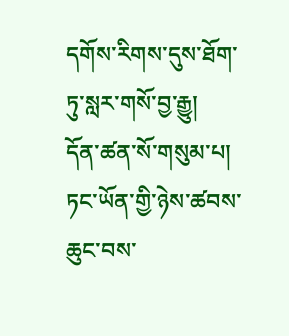དགོས་རིགས་དུས་ཐོག་ཏུ་སླར་གསོ་བྱ་རྒྱུ།
དོན་ཚན་སོ་གསུམ་པ། ཏང་ཡོན་གྱི་ཉེས་ཚབས་ཆུང་བས་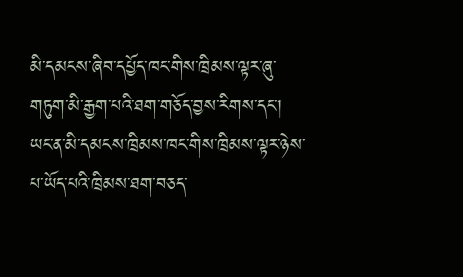མི་དམངས་ཞིབ་དཔྱོད་ཁང་གིས་ཁྲིམས་ལྟར་ཞུ་གཏུག་མི་རྒྱག་པའི་ཐག་གཅོད་བྱས་རིགས་དང་། ཡང་ན་མི་དམངས་ཁྲིམས་ཁང་གིས་ཁྲིམས་ལྟར་ཉེས་པ་ཡོད་པའི་ཁྲིམས་ཐག་བཅད་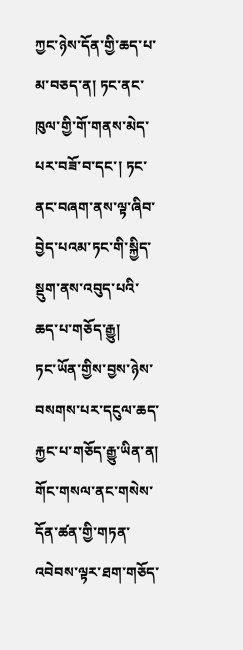ཀྱང་ཉེས་དོན་གྱི་ཆད་པ་མ་བཅད་ན། ཏང་ནང་ཁུལ་གྱི་གོ་གནས་མེད་པར་བཟོ་བ་དང་། ཏང་ནང་བཞག་ནས་ལྟ་ཞིབ་བྱེད་པའམ་ཏང་གི་སྐྱིད་སྡུག་ནས་འབུད་པའི་ཆད་པ་གཅོད་རྒྱུ།
ཏང་ཡོན་གྱིས་བྱས་ཉེས་བསགས་པར་དངུལ་ཆད་རྐྱང་པ་གཅོད་རྒྱུ་ཡིན་ན། གོང་གསལ་ནང་གསེས་དོན་ཚན་གྱི་གཏན་འབེབས་ལྟར་ཐག་གཅོད་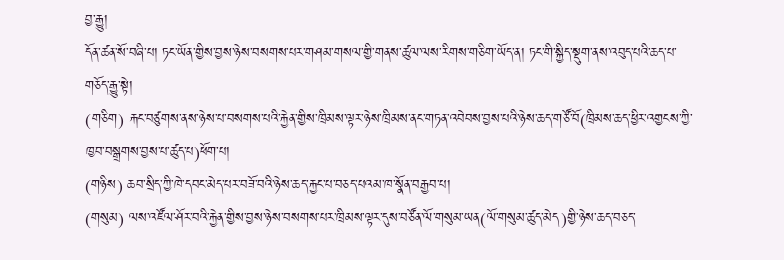བྱ་རྒྱུ།
དོན་ཚན་སོ་བཞི་པ། ཏང་ཡོན་གྱིས་བྱས་ཉེས་བསགས་པར་གཤམ་གསལ་གྱི་གནས་ཚུལ་ལས་རིགས་གཅིག་ཡོད་ན། ཏང་གི་སྐྱིད་སྡུག་ནས་འབུད་པའི་ཆད་པ་གཅོད་རྒྱུ་སྟེ།
(གཅིག) རྐང་བཙུགས་ནས་ཉེས་པ་བསགས་པའི་རྐྱེན་གྱིས་ཁྲིམས་ལྟར་ཉེས་ཁྲིམས་ནང་གཏན་འབེབས་བྱས་པའི་ཉེས་ཆད་གཙོ་བོ(ཁྲིམས་ཆད་ཕྱིར་འགྱངས་ཀྱི་ཁྱབ་བསྒྲགས་བྱས་པ་ཚུད་པ)ཕོག་པ།
(གཉིས) ཆབ་སྲིད་ཀྱི་ཁེ་དབང་མེད་པར་བཟོ་བའི་ཉེས་ཆད་རྐྱང་པ་བཅད་པའམ་ཁ་སྣོན་བརྒྱབ་པ།
(གསུམ) ལས་འཛོལ་ཤོར་བའི་རྐྱེན་གྱིས་བྱས་ཉེས་བསགས་པར་ཁྲིམས་ལྟར་དུས་བཙོན་ལོ་གསུམ་ཡན(ལོ་གསུམ་ཚུད་མེད)གྱི་ཉེས་ཆད་བཅད་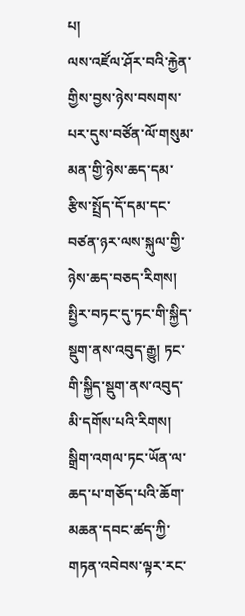པ།
ལས་འཛོལ་ཤོར་བའི་རྐྱེན་གྱིས་བྱས་ཉེས་བསགས་པར་དུས་བཙོན་ལོ་གསུམ་མན་གྱི་ཉེས་ཆད་དམ་རྩིས་སྤྲོད་དོ་དམ་དང་བཙན་ཉར་ལས་སྐུལ་གྱི་ཉེས་ཆད་བཅད་རིགས། སྤྱིར་བཏང་དུ་ཏང་གི་སྐྱིད་སྡུག་ནས་འབུད་རྒྱུ། ཏང་གི་སྐྱིད་སྡུག་ནས་འབུད་མི་དགོས་པའི་རིགས། སྒྲིག་འགལ་ཏང་ཡོན་ལ་ཆད་པ་གཅོད་པའི་ཆོག་མཆན་དབང་ཚད་ཀྱི་གཏན་འབེབས་ལྟར་རང་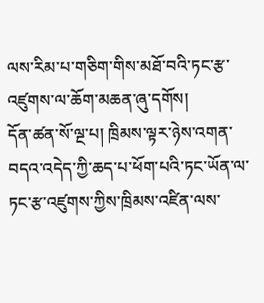ལས་རིམ་པ་གཅིག་གིས་མཐོ་བའི་ཏང་རྩ་འཛུགས་ལ་ཆོག་མཆན་ཞུ་དགོས།
དོན་ཚན་སོ་ལྔ་པ། ཁྲིམས་ལྟར་ཉེས་འགན་བདའ་འདེད་ཀྱི་ཆད་པ་ཕོག་པའི་ཏང་ཡོན་ལ་ཏང་རྩ་འཛུགས་ཀྱིས་ཁྲིམས་འཛིན་ལས་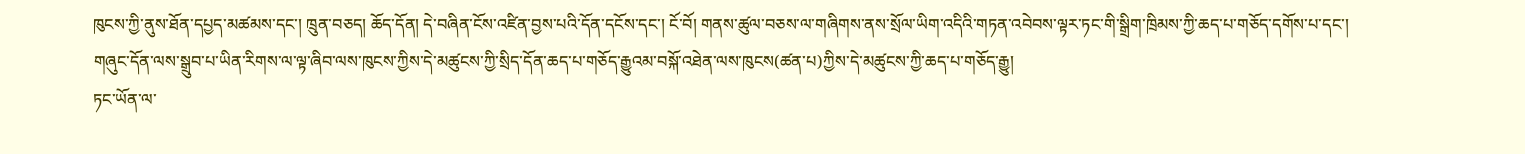ཁུངས་ཀྱི་ནུས་ཐོན་དཔྱད་མཚམས་དང་། ཁྲུན་བཅད། ཆོད་དོན། དེ་བཞིན་ངོས་འཛིན་བྱས་པའི་དོན་དངོས་དང་། ངོ་བོ། གནས་ཚུལ་བཅས་ལ་གཞིགས་ནས་སྲོལ་ཡིག་འདིའི་གཏན་འབེབས་ལྟར་ཏང་གི་སྒྲིག་ཁྲིམས་ཀྱི་ཆད་པ་གཅོད་དགོས་པ་དང་། གཞུང་དོན་ལས་སྒྲུབ་པ་ཡིན་རིགས་ལ་ལྟ་ཞིབ་ལས་ཁུངས་ཀྱིས་དེ་མཚུངས་ཀྱི་སྲིད་དོན་ཆད་པ་གཅོད་རྒྱུའམ་བསྐོ་འཐེན་ལས་ཁུངས(ཚན་པ)ཀྱིས་དེ་མཚུངས་ཀྱི་ཆད་པ་གཅོད་རྒྱུ།
ཏང་ཡོན་ལ་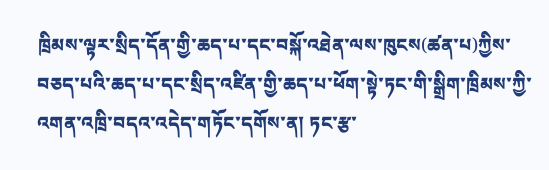ཁྲིམས་ལྟར་སྲིད་དོན་གྱི་ཆད་པ་དང་བསྐོ་འཐེན་ལས་ཁུངས(ཚན་པ)ཀྱིས་བཅད་པའི་ཆད་པ་དང་སྲིད་འཛིན་གྱི་ཆད་པ་ཕོག་སྟེ་ཏང་གི་སྒྲིག་ཁྲིམས་ཀྱི་འགན་འཁྲི་བདའ་འདེད་གཏོང་དགོས་ན། ཏང་རྩ་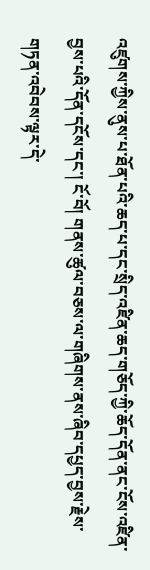འཛུགས་ཀྱིས་ནུས་པ་ཐོན་པའི་ཆད་པ་དང་སྲིད་འཛིན་ཆད་གཅོད་ཀྱི་ཆོད་དོན་ནང་ངོས་འཛིན་བྱས་པའི་དོན་དངོས་དང་། ངོ་བོ། གནས་ཚུལ་བཅས་ལ་གཞིགས་ནས་ཞིབ་དཔྱད་བྱས་རྗེས་གཏན་འབེབས་ལྟར་དེ་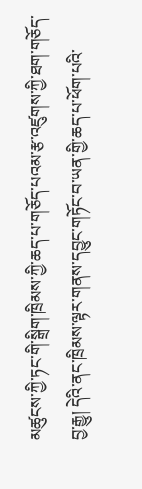མཚུངས་ཀྱི་ཏང་གི་སྒྲིག་ཁྲིམས་ཀྱི་ཆད་པ་གཅོད་པའམ་རྩ་འཛུགས་ཀྱི་ཐག་གཅོད་བྱ་རྒྱུ། དེའི་ནང་ཁྲིམས་ལྟར་གནས་དབྱུང་གཏོང་བ་ཡན་གྱི་ཆད་པ་ཕོག་པའི་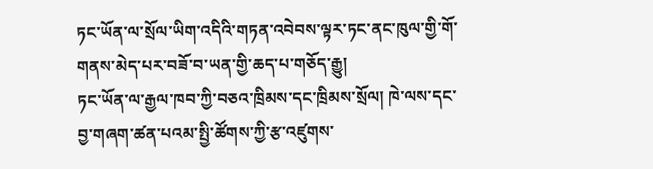ཏང་ཡོན་ལ་སྲོལ་ཡིག་འདིའི་གཏན་འབེབས་ལྟར་ཏང་ནང་ཁུལ་གྱི་གོ་གནས་མེད་པར་བཟོ་བ་ཡན་གྱི་ཆད་པ་གཅོད་རྒྱུ།
ཏང་ཡོན་ལ་རྒྱལ་ཁབ་ཀྱི་བཅའ་ཁྲིམས་དང་ཁྲིམས་སྲོལ། ཁེ་ལས་དང་བྱ་གཞག་ཚན་པའམ་སྤྱི་ཚོགས་ཀྱི་རྩ་འཛུགས་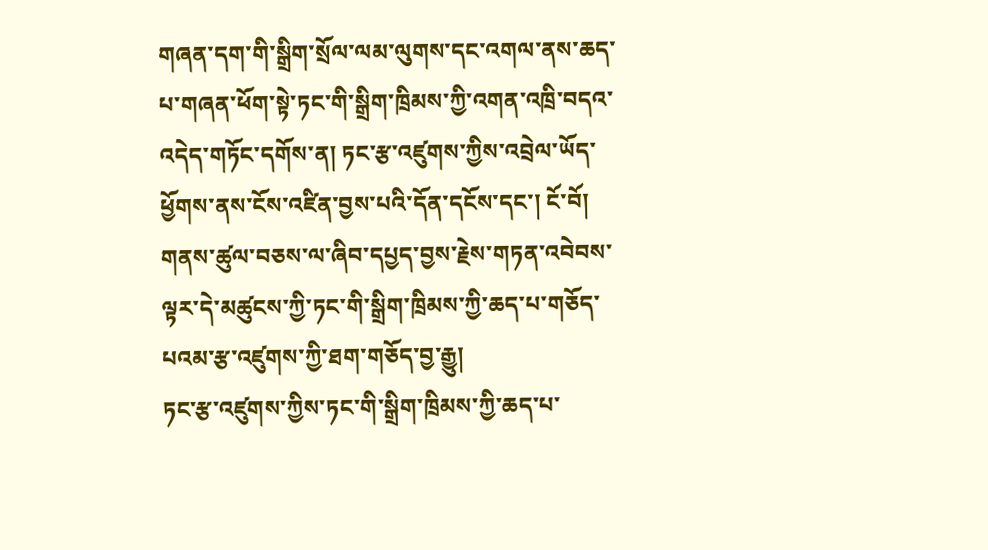གཞན་དག་གི་སྒྲིག་སྲོལ་ལམ་ལུགས་དང་འགལ་ནས་ཆད་པ་གཞན་ཕོག་སྟེ་ཏང་གི་སྒྲིག་ཁྲིམས་ཀྱི་འགན་འཁྲི་བདའ་འདེད་གཏོང་དགོས་ན། ཏང་རྩ་འཛུགས་ཀྱིས་འབྲེལ་ཡོད་ཕྱོགས་ནས་ངོས་འཛིན་བྱས་པའི་དོན་དངོས་དང་། ངོ་བོ། གནས་ཚུལ་བཅས་ལ་ཞིབ་དཔྱད་བྱས་རྗེས་གཏན་འབེབས་ལྟར་དེ་མཚུངས་ཀྱི་ཏང་གི་སྒྲིག་ཁྲིམས་ཀྱི་ཆད་པ་གཅོད་པའམ་རྩ་འཛུགས་ཀྱི་ཐག་གཅོད་བྱ་རྒྱུ།
ཏང་རྩ་འཛུགས་ཀྱིས་ཏང་གི་སྒྲིག་ཁྲིམས་ཀྱི་ཆད་པ་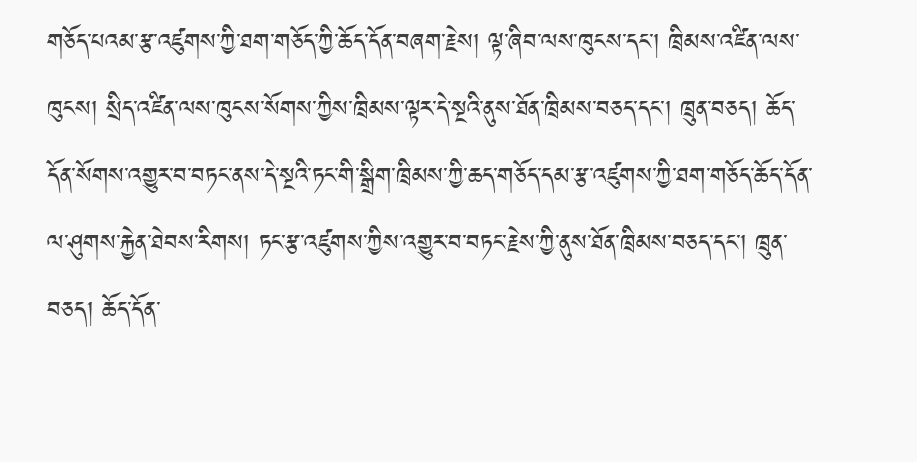གཅོད་པའམ་རྩ་འཛུགས་ཀྱི་ཐག་གཅོད་ཀྱི་ཆོད་དོན་བཞག་རྗེས། ལྟ་ཞིབ་ལས་ཁུངས་དང་། ཁྲིམས་འཛིན་ལས་ཁུངས། སྲིད་འཛིན་ལས་ཁུངས་སོགས་ཀྱིས་ཁྲིམས་ལྟར་དེ་སྔའི་ནུས་ཐོན་ཁྲིམས་བཅད་དང་། ཁྲུན་བཅད། ཆོད་དོན་སོགས་འགྱུར་བ་བཏང་ནས་དེ་སྔའི་ཏང་གི་སྒྲིག་ཁྲིམས་ཀྱི་ཆད་གཅོད་དམ་རྩ་འཛུགས་ཀྱི་ཐག་གཅོད་ཆོད་དོན་ལ་ཤུགས་རྐྱེན་ཐེབས་རིགས། ཏང་རྩ་འཛུགས་ཀྱིས་འགྱུར་བ་བཏང་རྗེས་ཀྱི་ནུས་ཐོན་ཁྲིམས་བཅད་དང་། ཁྲུན་བཅད། ཆོད་དོན་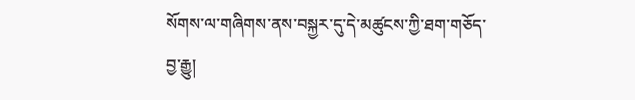སོགས་ལ་གཞིགས་ནས་བསྐྱར་དུ་དེ་མཚུངས་ཀྱི་ཐག་གཅོད་བྱ་རྒྱུ།